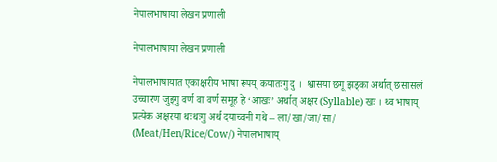नेपालभाषाया लेखन प्रणाली

नेपालभाषाया लेखन प्रणाली

नेपालभाषायात एकाक्षरीय भाषा रूपय्‌ कयातःगु दु ।  श्वासया छगू झड्का अर्थात् छसासलं उच्चारण जुइगु वर्ण वा वर्ण समूह हे ‘आखः’ अर्थात् अक्षर (Syllable) खः । थ्व भाषाय्‌ प्रत्येक अक्षरया थःथःगु अर्थ दयाच्वनी गथे – ला/खा/जा/सा/ (Meat/Hen/Rice/Cow/) नेपालभाषाय्‌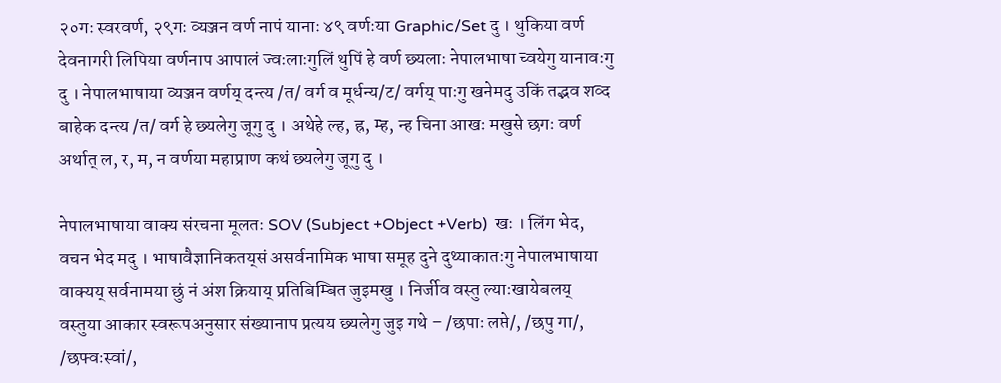२०गः स्वरवर्ण, २९गः व्यञ्जन वर्ण नापं यानाः ४९ वर्णःया Graphic/Set दु । थुकिया वर्ण देवनागरी लिपिया वर्णनाप आपालं ज्वःलाःगुलिं थुपिं हे वर्ण छ्यलाः नेपालभाषा च्वयेगु यानावःगु दु । नेपालभाषाया व्यञ्जन वर्णय्‌ दन्त्य /त/ वर्ग व मूर्धन्य/ट/ वर्गय्‌ पाःगु खनेमदु उकिं तद्भव शव्द बाहेक दन्त्य /त/ वर्ग हे छ्यलेगु जूगु दु । अथेहे ल्ह, ह्र, म्ह, न्ह चिना आखः मखुसे छगः वर्ण अर्थात् ल, र, म, न वर्णया महाप्राण कथं छ्यलेगु जूगु दु ।

नेपालभाषाया वाक्य संरचना मूलतः SOV (Subject +Object +Verb)  खः । लिंग भेद, वचन भेद मदु । भाषावैज्ञानिकतय्‌सं असर्वनामिक भाषा समूह दुने दुथ्याकातःगु नेपालभाषाया वाक्यय्‌ सर्वनामया छुं नं अंश क्रियाय्‌ प्रतिबिम्बित जुइमखु । निर्जीव वस्तु ल्याःखायेबलय्‌ वस्तुया आकार स्वरूपअनुसार संख्यानाप प्रत्यय छ्यलेगु जुइ गथे – /छपाः लप्ते/, /छपु गा/, /छफ्वःस्वां/,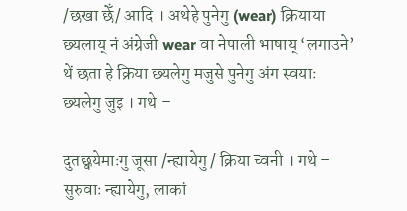/छखा छेँ/ आदि । अथेहे पुनेगु (wear) क्रियाया छ्यलाय्‌ नं अंग्रेजी wear वा नेपाली भाषाय्‌ ‘लगाउने’ थें छता हे क्रिया छ्यलेगु मजुसे पुनेगु अंग स्वयाः छ्यलेगु जुइ । गथे –

दुतछ्वयेमाःगु जूसा /न्ह्यायेगु / क्रिया च्वनी । गथे – सुरुवाः न्ह्यायेगु, लाकां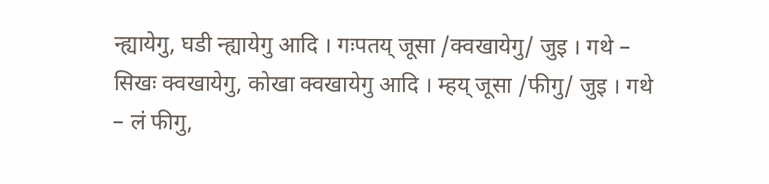न्ह्यायेगु, घडी न्ह्यायेगु आदि । गःपतय्‌ जूसा /क्वखायेगु/ जुइ । गथे – सिखः क्वखायेगु, कोखा क्वखायेगु आदि । म्हय्‌ जूसा /फीगु/ जुइ । गथे – लं फीगु,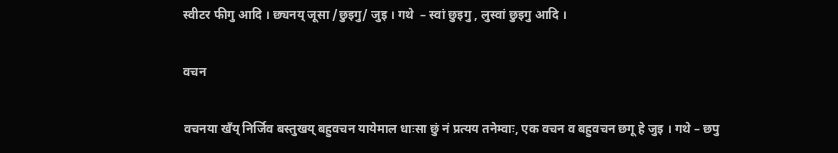स्वीटर फीगु आदि । छ्यनय्‌ जूसा /छुइगु/ जुइ । गथे  – स्वां छुइगु , लुस्वां छुइगु आदि ।

वचन

वचनया खँय्‌ निर्जिव बस्तुखय्‌ बहुवचन यायेमाल धाःसा छुं नं प्रत्यय तनेम्वाः, एक वचन व बहुवचन छगू हे जुइ । गथे – छपु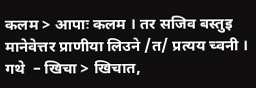कलम > आपाः कलम । तर सजिव बस्तुइ मानेवेत्तर प्राणीया लिउने /त/ प्रत्यय च्वनी । गथे  – खिचा > खिचात,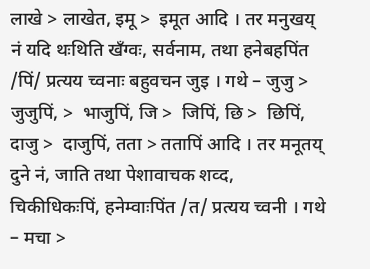लाखे > लाखेत, इमू >  इमूत आदि । तर मनुखय्‌ नं यदि थःथिति खँग्वः, सर्वनाम, तथा हनेबहपिंत /पिं/ प्रत्यय च्वनाः बहुवचन जुइ । गथे – जुजु >  जुजुपिं, >  भाजुपिं, जि >  जिपिं, छि >  छिपिं, दाजु >  दाजुपिं, तता > ततापिं आदि । तर मनूतय्‌ दुने नं, जाति तथा पेशावाचक शव्द, चिकीधिकःपिं, हनेम्वाःपिंत /त/ प्रत्यय च्वनी । गथे – मचा >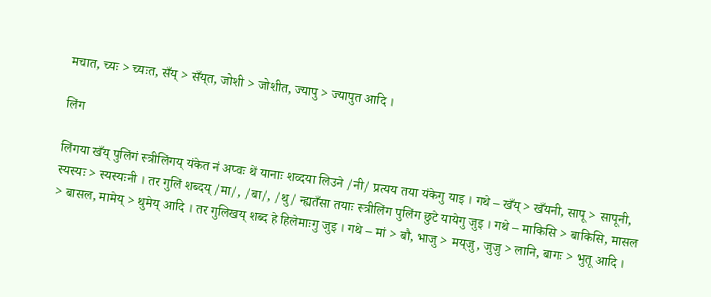मचात, च्यः > च्यःत, सँय्‌ > सँय्‌त, जोशी > जोशीत, ज्यापु > ज्यापुत आदि ।

लिंग

लिंगया खँय्‌ पुलिंगं स्त्रीलिंगय्‌ यंकेत नं अप्वः थें यानाः शव्दया लिउने /नी/ प्रत्यय तया यंकेगु याइ । गथे – खँय्‌ > खँयनी, सापू > सापूनी, स्यस्यः > स्यस्यःनी । तर गुलिं शब्दय्‌ /मा/, /बा/, /थु/ न्ह्यतँसा तयाः स्त्रीलिंग पुलिंग छुटे यायेगु जुइ । गथे – माकिसि > बाकिसि, मासल > बासल, मामेय्‌ > थुमेय्‌ आदि । तर गुलिखय्‌ शब्द हे हिलेमाःगु जुइ । गथे – मां > बौ, भाजु > मय्‌जु, जुजु > लानि, बागः > भुतू आदि ।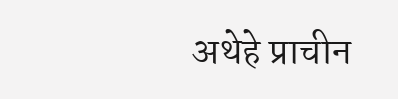अथेहे प्राचीन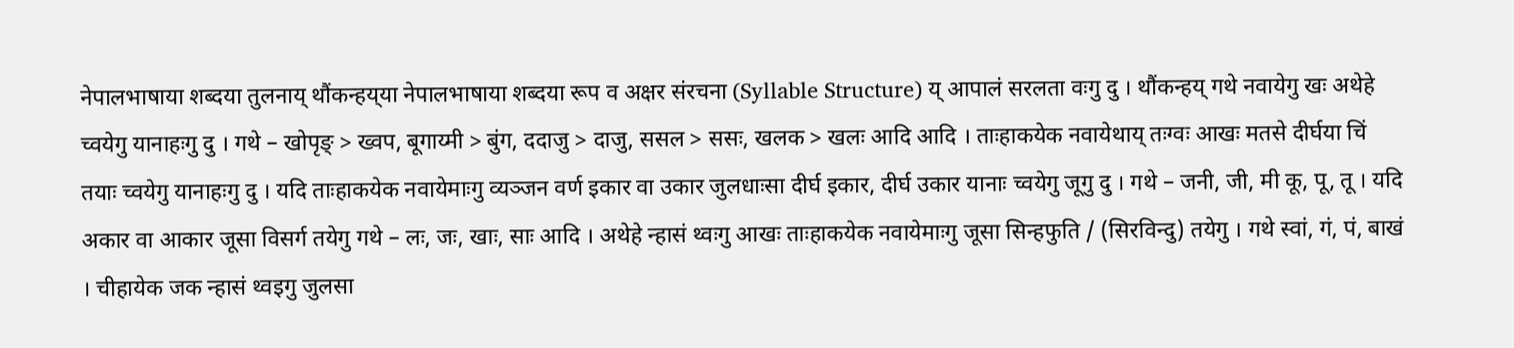नेपालभाषाया शब्दया तुलनाय्‌ थौंकन्हय्‌या नेपालभाषाया शब्दया रूप व अक्षर संरचना (Syllable Structure) य्‌ आपालं सरलता वःगु दु । थौंकन्हय्‌ गथे नवायेगु खः अथेहे च्वयेगु यानाहःगु दु । गथे – खोपृङ् > ख्वप, बूगाय्मी > बुंग, ददाजु > दाजु, ससल > ससः, खलक > खलः आदि आदि । ताःहाकयेक नवायेथाय्‌ तःग्वः आखः मतसे दीर्घया चिं तयाः च्वयेगु यानाहःगु दु । यदि ताःहाकयेक नवायेमाःगु व्यञ्जन वर्ण इकार वा उकार जुलधाःसा दीर्घ इकार, दीर्घ उकार यानाः च्वयेगु जूगु दु । गथे – जनी, जी, मी कू, पू, तू । यदि अकार वा आकार जूसा विसर्ग तयेगु गथे – लः, जः, खाः, साः आदि । अथेहे न्हासं थ्वःगु आखः ताःहाकयेक नवायेमाःगु जूसा सिन्हफुति / (सिरविन्दु) तयेगु । गथे स्वां, गं, पं, बाखं । चीहायेक जक न्हासं थ्वइगु जुलसा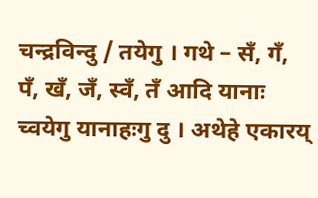चन्द्रविन्दु / तयेगु । गथे – सँ, गँ, पँ, खँ, जँ, स्वँ, तँ आदि यानाः च्वयेगु यानाहःगु दु । अथेहे एकारय्‌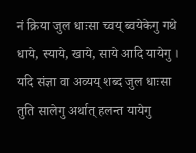नं क्रिया जुल धाःसा च्वय्‌ ब्वयेकेगु गथे धाये, स्याये, खाये, साये आदि यायेगु । यदि संज्ञा वा अव्यय्‌ शब्द जुल धाःसा तुति सालेगु अर्थात् हलन्त यायेगु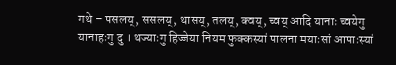गथे – पसलय्‌, ससलय्‌, थासय्‌, तलय्‌, क्वय्‌, च्वय्‌ आदि यानाः च्वयेगु यानाहःगु दु । थज्याःगु हिज्जेया नियम फुक्कस्यां पालना मयाःसां आपाःस्यां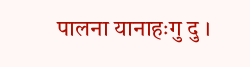पालना यानाहःगु दु ।